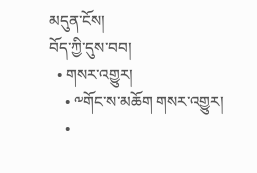མདུན་ངོས།
བོད་ཀྱི་དུས་བབ།
  • གསར་འགྱུར།
    • ༸གོང་ས་མཆོག གསར་འགྱུར།
    •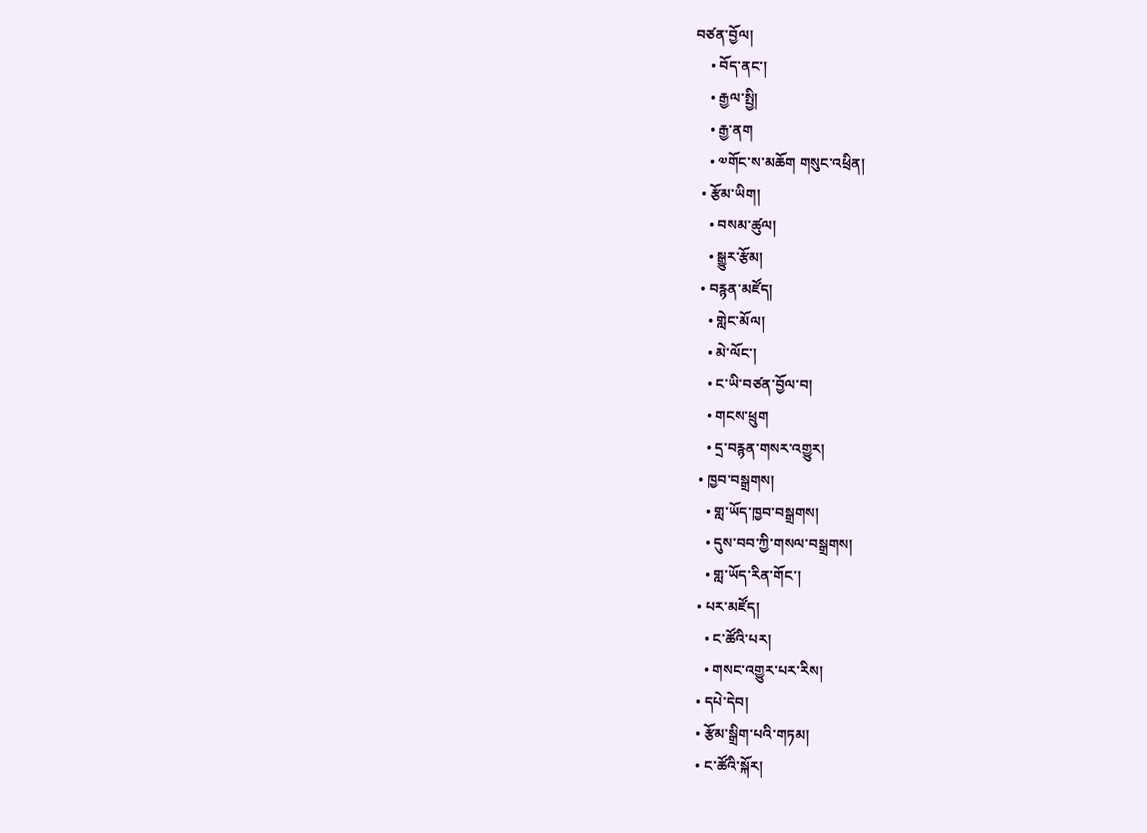བཙན་བྱོལ།
    • བོད་ནང་།
    • རྒྱལ་སྤྱི།
    • རྒྱ་ནག
    • ༧གོང་ས་མཆོག གསུང་འཕྲིན།
  • རྩོམ་ཡིག།
    • བསམ་ཚུལ།
    • སྒྱུར་རྩོམ།
  • བརྙན་མཛོད།
    • གླེང་མོལ།
    • མེ་ལོང་།
    • ང་ཡི་བཙན་བྱོལ་བ།
    • གངས་ཕྲུག
    • དྲ་བརྙན་གསར་འགྱུར།
  • ཁྱབ་བསྒྲགས།
    • གླ་ཡོད་ཁྱབ་བསྒྲགས།
    • དུས་བབ་ཀྱི་གསལ་བསྒྲགས།
    • གླ་ཡོད་རིན་གོང་།
  • པར་མཛོད།
    • ང་ཚོའི་པར།
    • གསང་འགྱུར་པར་རིས།
  • དཔེ་དེབ།
  • རྩོམ་སྒྲིག་པའི་གཏམ།
  • ང་ཚོའི་སྐོར།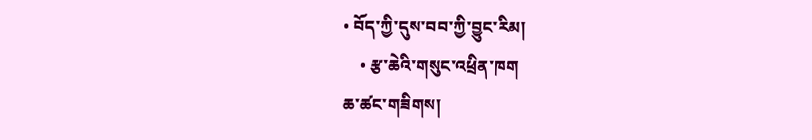• བོད་ཀྱི་དུས་བབ་ཀྱི་བྱུང་རིམ།
    • རྩ་ཆེའི་གསུང་འཕྲིན་ཁག
ཆ་ཚང་གཟིགས།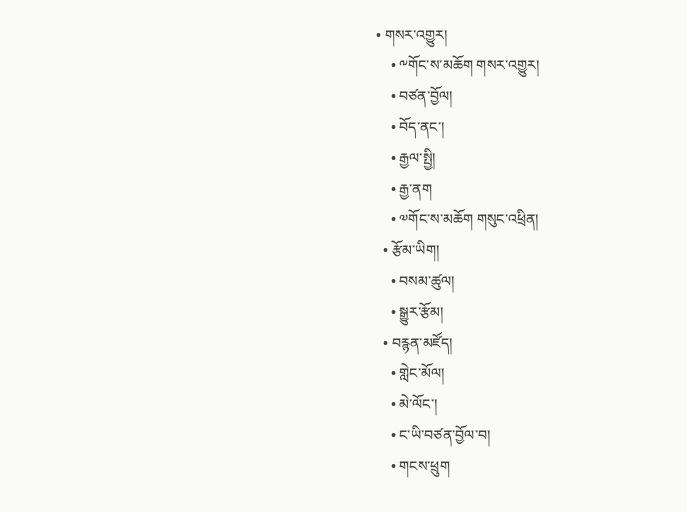• གསར་འགྱུར།
    • ༸གོང་ས་མཆོག གསར་འགྱུར།
    • བཙན་བྱོལ།
    • བོད་ནང་།
    • རྒྱལ་སྤྱི།
    • རྒྱ་ནག
    • ༧གོང་ས་མཆོག གསུང་འཕྲིན།
  • རྩོམ་ཡིག།
    • བསམ་ཚུལ།
    • སྒྱུར་རྩོམ།
  • བརྙན་མཛོད།
    • གླེང་མོལ།
    • མེ་ལོང་།
    • ང་ཡི་བཙན་བྱོལ་བ།
    • གངས་ཕྲུག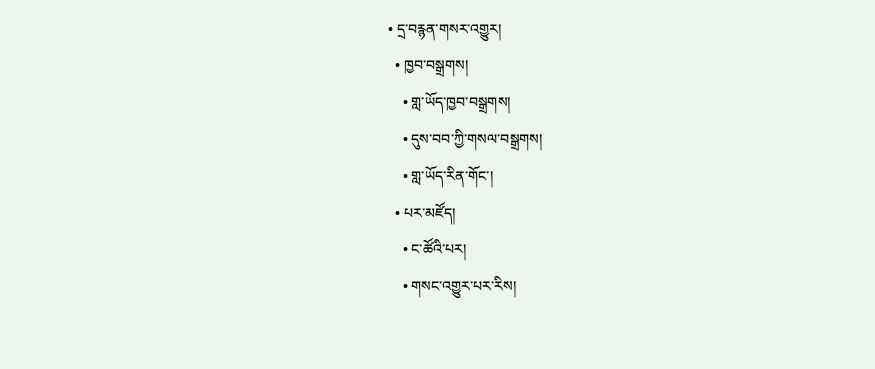• དྲ་བརྙན་གསར་འགྱུར།
  • ཁྱབ་བསྒྲགས།
    • གླ་ཡོད་ཁྱབ་བསྒྲགས།
    • དུས་བབ་ཀྱི་གསལ་བསྒྲགས།
    • གླ་ཡོད་རིན་གོང་།
  • པར་མཛོད།
    • ང་ཚོའི་པར།
    • གསང་འགྱུར་པར་རིས།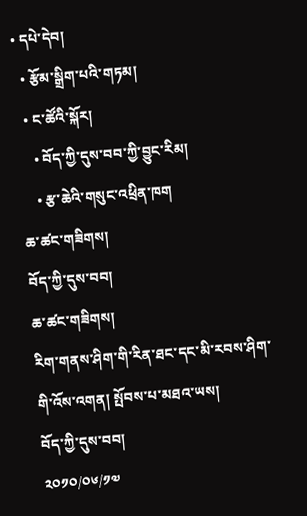• དཔེ་དེབ།
  • རྩོམ་སྒྲིག་པའི་གཏམ།
  • ང་ཚོའི་སྐོར།
    • བོད་ཀྱི་དུས་བབ་ཀྱི་བྱུང་རིམ།
    • རྩ་ཆེའི་གསུང་འཕྲིན་ཁག
ཆ་ཚང་གཟིགས།
བོད་ཀྱི་དུས་བབ།
ཆ་ཚང་གཟིགས།
རིག་གནས་ཤིག་གི་རིན་ཐང་དང་མི་རབས་ཤིག་གི་འོས་འགན། སྤོབས་པ་མཐའ་ཡས།
བོད་ཀྱི་དུས་བབ།
༢༠༡༠/༠༦/༡༧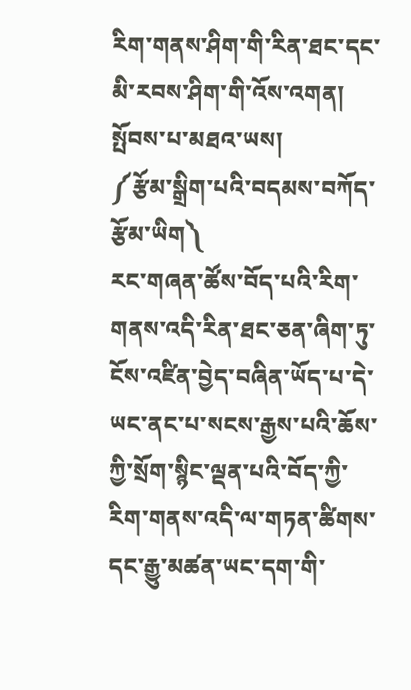རིག་གནས་ཤིག་གི་རིན་ཐང་དང་མི་རབས་ཤིག་གི་འོས་འགན།
སྤོབས་པ་མཐའ་ཡས།
༼རྩོམ་སྒྲིག་པའི་བདམས་བཀོད་རྩོམ་ཡིག༽
རང་གཞན་ཚོས་བོད་པའི་རིག་གནས་འདི་རིན་ཐང་ཅན་ཞིག་ཏུ་ངོས་འཛིན་བྱེད་བཞིན་ཡོད་པ་དེ་ཡང་ནང་པ་སངས་རྒྱས་པའི་ཆོས་ཀྱི་སྲོག་སྙིང་ལྡན་པའི་བོད་ཀྱི་རིག་གནས་འདི་ལ་གཏན་ཚིགས་དང་རྒྱུ་མཚན་ཡང་དག་གི་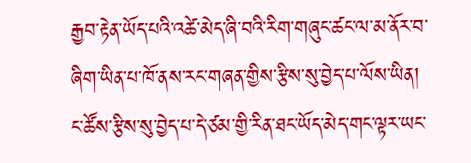རྒྱབ་རྟེན་ཡོད་པའི་འཚེ་མེད་ཞི་བའི་རིག་གཞུང་ཚང་ལ་མ་ནོར་བ་ཞིག་ཡིན་པ་ཁོ་ནས་རང་གཞན་གྱིས་རྩིས་སུ་བྱེད་པ་ལོས་ཡིན། ང་ཚོས་རྩིས་སུ་བྱེད་པ་དེ་ཙམ་གྱི་རིན་ཐང་ཡོད་མེད་གང་ལྟར་ཡང་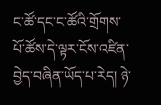ང་ཚོ་དང་ང་ཚོའི་གྲོགས་པོ་ཚོས་དེ་ལྟར་ངོས་འཛིན་བྱེད་བཞིན་ཡོད་པ་རེད། ཉེ་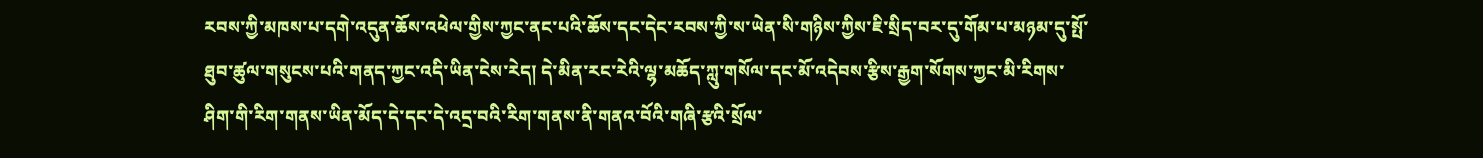རབས་ཀྱི་མཁས་པ་དགེ་འདུན་ཆོས་འཕེལ་གྱིས་ཀྱང་ནང་པའི་ཆོས་དང་དེང་རབས་ཀྱི་ས་ཡེན་སི་གཉིས་ཀྱིས་ཇི་སྲིད་བར་དུ་གོམ་པ་མཉམ་དུ་སྤོ་ཐུབ་ཚུལ་གསུངས་པའི་གནད་ཀྱང་འདི་ཡིན་ངེས་རེད། དེ་མིན་རང་རེའི་ལྷ་མཆོད་ཀླུ་གསོལ་དང་མོ་འདེབས་རྩིས་རྒྱག་སོགས་ཀྱང་མི་རིགས་ཤིག་གི་རིག་གནས་ཡིན་མོད་དེ་དང་དེ་འདྲ་བའི་རིག་གནས་ནི་གནའ་བོའི་གཞི་རྩའི་སྲོལ་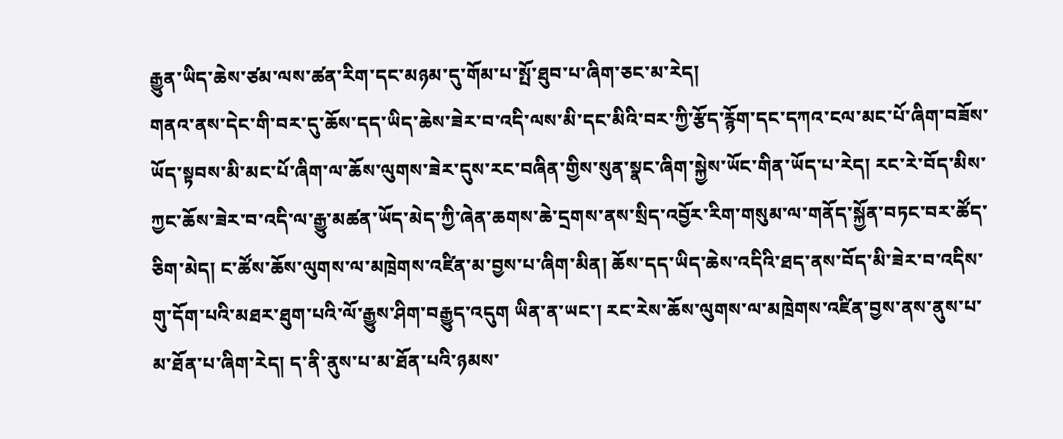རྒྱུན་ཡིད་ཆེས་ཙམ་ལས་ཚན་རིག་དང་མཉམ་དུ་གོམ་པ་སྤོ་ཐུབ་པ་ཞིག་ཅང་མ་རེད།
གནའ་ནས་དེང་གི་བར་དུ་ཆོས་དད་ཡིད་ཆེས་ཟེར་བ་འདི་ལས་མི་དང་མིའི་བར་ཀྱི་རྩོད་རྙོག་དང་དཀའ་ངལ་མང་པོ་ཞིག་བཟོས་ཡོད་སྟབས་མི་མང་པོ་ཞིག་ལ་ཆོས་ལུགས་ཟེར་དུས་རང་བཞིན་གྱིས་སུན་སྣང་ཞིག་སྐྱེས་ཡོང་གིན་ཡོད་པ་རེད། རང་རེ་བོད་མིས་ཀྱང་ཆོས་ཟེར་བ་འདི་ལ་རྒྱུ་མཚན་ཡོད་མེད་ཀྱི་ཞེན་ཆགས་ཆེ་དྲགས་ནས་སྲིད་འབྱོར་རིག་གསུམ་ལ་གནོད་སྐྱོན་བཏང་བར་ཚོད་ཅིག་མེད། ང་ཚོས་ཆོས་ལུགས་ལ་མཁྲེགས་འཛིན་མ་བྱས་པ་ཞིག་མིན། ཆོས་དད་ཡིད་ཆེས་འདིའི་ཐད་ནས་བོད་མི་ཟེར་བ་འདིས་གུ་དོག་པའི་མཐར་ཐུག་པའི་ལོ་རྒྱུས་ཤིག་བརྒྱུད་འདུག ཡིན་ན་ཡང་། རང་རེས་ཆོས་ལུགས་ལ་མཁྲེགས་འཛིན་བྱས་ནས་ནུས་པ་མ་ཐོན་པ་ཞིག་རེད། ད་ནི་ནུས་པ་མ་ཐོན་པའི་ཉམས་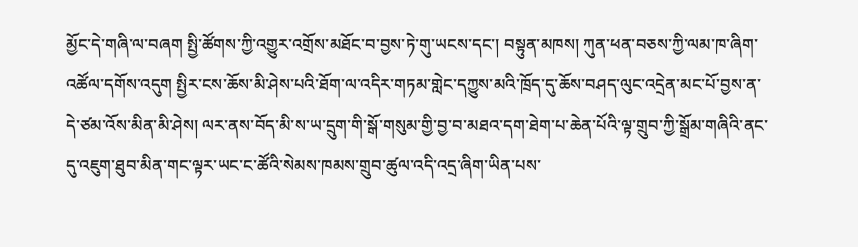མྱོང་དེ་གཞི་ལ་བཞག སྤྱི་ཚོགས་ཀྱི་འགྱུར་འགྲོས་མཐོང་བ་བྱས་ཏེ་གུ་ཡངས་དང་། བསྟུན་མཁས། ཀུན་ཕན་བཅས་ཀྱི་ལམ་ཁ་ཞིག་འཚོལ་དགོས་འདུག སྤྱིར་ངས་ཆོས་མི་ཤེས་པའི་ཐོག་ལ་འདིར་གཏམ་གླེང་དཀྱུས་མའི་ཁྲོད་དུ་ཆོས་བཤད་ལུང་འདྲེན་མང་པོ་བྱས་ན་དེ་ཙམ་འོས་མིན་མི་ཤེས། ལར་ནས་བོད་མི་ས་ཡ་དྲུག་གི་སྒོ་གསུམ་གྱི་བྱ་བ་མཐའ་དག་ཐེག་པ་ཆེན་པོའི་ལྟ་གྲུབ་ཀྱི་སྒྲོམ་གཞིའི་ནང་དུ་འཇུག་ཐུབ་མིན་གང་ལྟར་ཡང་ང་ཚོའི་སེམས་ཁམས་གྲུབ་ཚུལ་འདི་འདྲ་ཞིག་ཡིན་པས་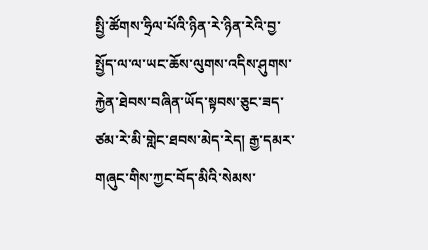སྤྱི་ཚོགས་ཧྲིལ་པོའི་ཉིན་རེ་ཉིན་རེའི་བྱ་སྤྱོད་ལ་ལ་ཡང་ཆོས་ལུགས་འདིས་ཤུགས་རྐྱེན་ཐེབས་བཞིན་ཡོད་སྟབས་ཅུང་ཟད་ཙམ་རེ་མི་གླེང་ཐབས་མེད་རེད། རྒྱ་དམར་གཞུང་གིས་ཀྱང་བོད་མིའི་སེམས་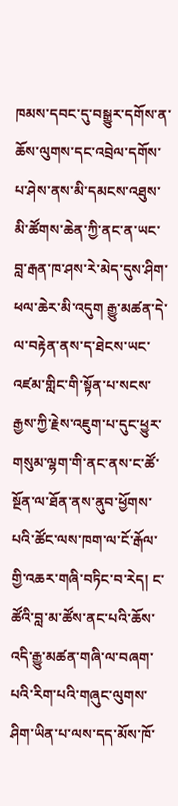ཁམས་དབང་དུ་བསྒྱུར་དགོས་ན་ཆོས་ལུགས་དང་འབྲེལ་དགོས་པ་ཤེས་ནས་མི་དམངས་འཐུས་མི་ཚོགས་ཆེན་ཀྱི་ནང་ན་ཡང་བླ་རྒན་ཁ་ཤས་རེ་མེད་དུས་ཤིག་ཕལ་ཆེར་མི་འདུག རྒྱུ་མཚན་དེ་ལ་བརྟེན་ནས་ད་ཐེངས་ཡང་འཛམ་གླིང་གི་སྟོན་པ་སངས་རྒྱས་ཀྱི་རྗེས་འཇུག་པ་དུང་ཕྱུར་གསུམ་ལྷག་གི་ནང་ནས་ང་ཚོ་སྔོན་ལ་ཐོན་ནས་ནུབ་ཕྱོགས་པའི་ཚོང་ལས་ཁག་ལ་ངོ་རྒོལ་གྱི་འཆར་གཞི་བཏིང་བ་རེད། ང་ཚོའི་བླ་མ་ཚོས་ནང་པའི་ཆོས་འདི་རྒྱུ་མཚན་གཞི་ལ་བཞག་པའི་རིག་པའི་གཞུང་ལུགས་ཤིག་ཡིན་པ་ལས་དད་མོས་ཁོ་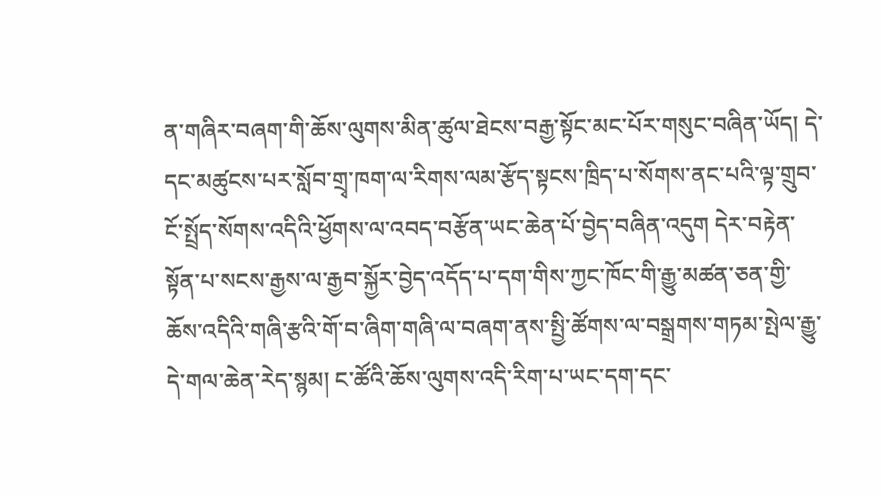ན་གཞིར་བཞག་གི་ཆོས་ལུགས་མིན་ཚུལ་ཐེངས་བརྒྱ་སྟོང་མང་པོར་གསུང་བཞིན་ཡོད། དེ་དང་མཚུངས་པར་སློབ་གྲྭ་ཁག་ལ་རིགས་ལམ་རྩོད་སྟངས་ཁྲིད་པ་སོགས་ནང་པའི་ལྟ་གྲུབ་ངོ་སྤྲོད་སོགས་འདིའི་ཕྱོགས་ལ་འབད་བརྩོན་ཡང་ཆེན་པོ་བྱེད་བཞིན་འདུག དེར་བརྟེན་སྟོན་པ་སངས་རྒྱས་ལ་རྒྱབ་སྐྱོར་བྱེད་འདོད་པ་དག་གིས་ཀྱང་ཁོང་གི་རྒྱུ་མཚན་ཅན་གྱི་ཆོས་འདིའི་གཞི་རྩའི་གོ་བ་ཞིག་གཞི་ལ་བཞག་ནས་སྤྱི་ཚོགས་ལ་བསྒྲགས་གཏམ་སྤེལ་རྒྱུ་དེ་གལ་ཆེན་རེད་སྙམ། ང་ཚོའི་ཆོས་ལུགས་འདི་རིག་པ་ཡང་དག་དང་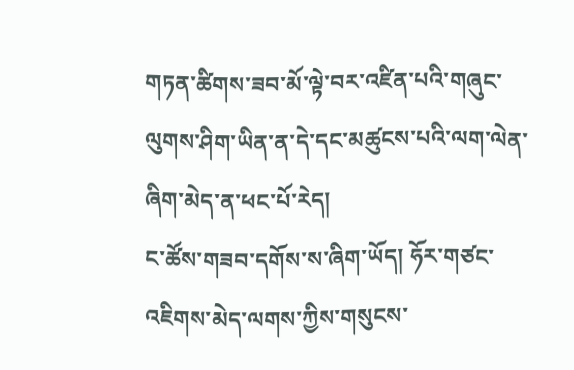གཏན་ཚིགས་ཟབ་མོ་ལྟེ་བར་འཛིན་པའི་གཞུང་ལུགས་ཤིག་ཡིན་ན་དེ་དང་མཚུངས་པའི་ལག་ལེན་ཞིག་མེད་ན་ཕང་པོ་རེད།
ང་ཚོས་གཟབ་དགོས་ས་ཞིག་ཡོད། ཧོར་གཙང་འཇིགས་མེད་ལགས་ཀྱིས་གསུངས་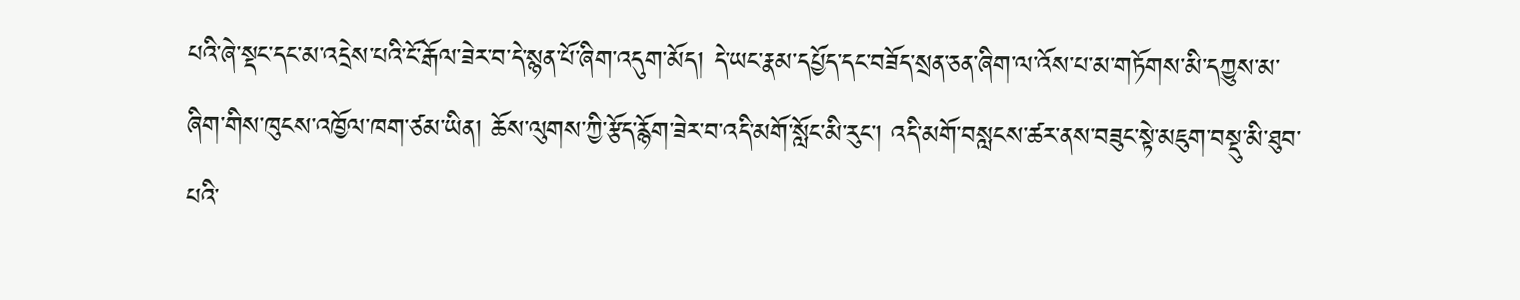པའི་ཞེ་སྡང་དང་མ་འདྲེས་པའི་ངོ་རྒོལ་ཟེར་བ་དེ་སྙན་པོ་ཞིག་འདུག་མོད། དེ་ཡང་རྣམ་དཔྱོད་དང་བཟོད་སྲན་ཅན་ཞིག་ལ་འོས་པ་མ་གཏོགས་མི་དཀྱུས་མ་ཞིག་གིས་ཁུངས་འཁྱོལ་ཁག་ཙམ་ཡིན། ཆོས་ལུགས་ཀྱི་རྩོད་རྙོག་ཟེར་བ་འདི་མགོ་སློང་མི་རུང་། འདི་མགོ་བསླངས་ཚར་ནས་བཟུང་སྟེ་མཇུག་བསྡུ་མི་ཐུབ་པའི་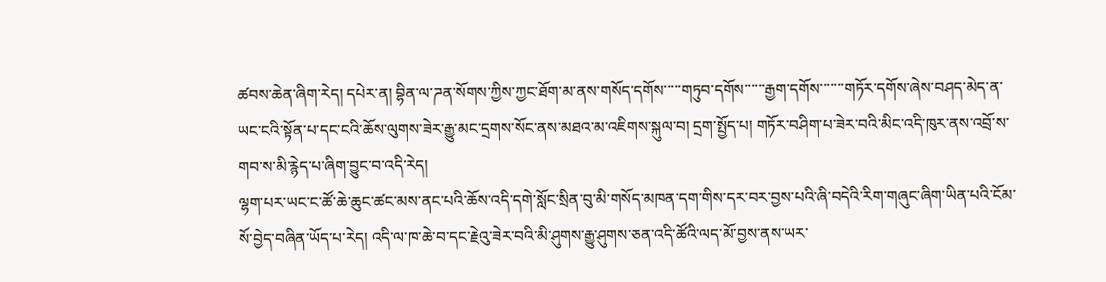ཚབས་ཆེན་ཞིག་རེད། དཔེར་ན། བྷིན་ལ་ཌན་སོགས་ཀྱིས་ཀྱང་ཐོག་མ་ནས་གསོད་དགོས་་་་་གཏུབ་དགོས་་་་་་རྒྱག་དགོས་་་་་་་གཏོར་དགོས་ཞེས་བཤད་མེད་ན་ཡང་ངའི་སྟོན་པ་དང་ངའི་ཆོས་ལུགས་ཟེར་རྒྱུ་མང་དྲགས་སོང་ནས་མཐའ་མ་འཇིགས་སྐུལ་བ། དྲག་སྤྱོད་པ། གཏོར་བཤིག་པ་ཟེར་བའི་མིང་འདི་ཁུར་ནས་འབྲོ་ས་གབ་ས་མི་རྙེད་པ་ཞིག་བྱུང་བ་འདི་རེད།
ལྷག་པར་ཡང་ང་ཚོ་ཆེ་ཆུང་ཚང་མས་ནང་པའི་ཆོས་འདི་དགེ་སློང་སྲིན་བུ་མི་གསོད་མཁན་དག་གིས་དར་བར་བྱས་པའི་ཞི་བདེའི་རིག་གཞུང་ཞིག་ཡིན་པའི་ངོམ་སོ་བྱེད་བཞིན་ཡོད་པ་རེད། འདི་ལ་ཁ་ཆེ་བ་དང་རྗེའུ་ཟེར་བའི་མི་ཤུགས་རྒྱུ་ཤུགས་ཅན་འདི་ཚོའི་ལད་མོ་བྱས་ནས་ཡར་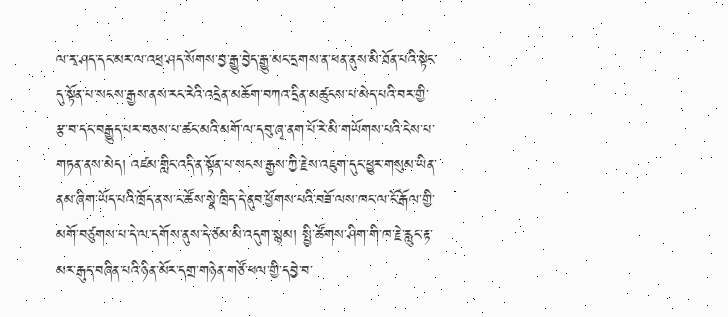ལ་རྭ་ཤད་དང་མར་ལ་འཕྲ་ཤད་སོགས་བྱ་རྒྱུ་བྱེད་རྒྱུ་མང་དྲགས་ན་ཕན་ནུས་མི་ཐོན་པའི་སྟེང་དུ་སྟོན་པ་སངས་རྒྱས་ནས་རང་རེའི་འདྲེན་མཆོག་བཀའ་དྲིན་མཚུངས་པ་མེད་པའི་བར་གྱི་རྩ་བ་དང་བརྒྱུད་པར་བཅས་པ་ཚང་མའི་མགོ་ལ་དབུ་ཞྭ་ནག་པོ་རེ་མི་གཡོགས་པའི་ངེས་པ་གཏན་ནས་མེད། འཛམ་གླིང་འདི་ན་སྟོན་པ་སངས་རྒྱས་ཀྱི་རྗེས་འཇུག་དུང་ཕྱུར་གསུམ་ཡིན་ནམ་ཞིག་ཡོད་པའི་ཁྲོད་ནས་ང་ཚོས་སྣེ་ཁྲིད་དེ་ནུབ་ཕྱོགས་པའི་བཟོ་ལས་ཁང་ལ་ངོ་རྒོལ་གྱི་མགོ་བཙུགས་པ་དེ་ལ་དགོས་ནུས་དེ་ཙམ་མི་འདུག་སྙམ། སྤྱི་ཚོགས་ཤིག་གི་ཁ་རྗེ་རླུང་རྟ་མར་རྒུད་བཞིན་པའི་ཉིན་མོར་དགྲ་གཉེན་གཙོ་ཕལ་གྱི་དབྱེ་བ་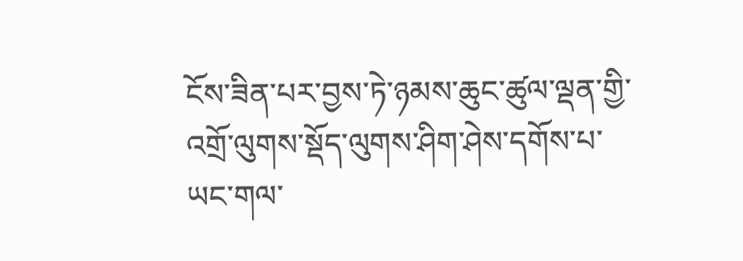ངོས་ཟིན་པར་བྱས་ཏེ་ཉམས་ཆུང་ཚུལ་ལྡན་གྱི་འགྲོ་ལུགས་སྡོད་ལུགས་ཤིག་ཤེས་དགོས་པ་ཡང་གལ་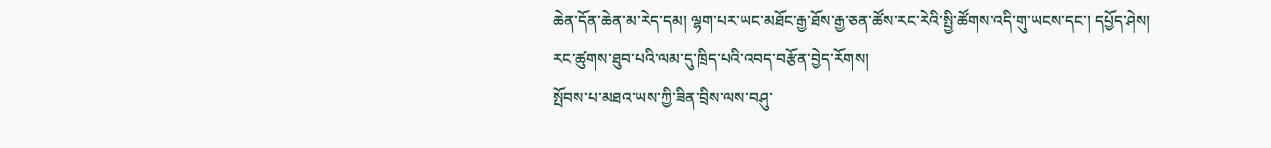ཆེན་དོན་ཆེན་མ་རེད་དམ། ལྷག་པར་ཡང་མཐོང་རྒྱ་ཐོས་རྒྱ་ཅན་ཚོས་རང་རེའི་སྤྱི་ཚོགས་འདི་གུ་ཡངས་དང་། དཔྱོད་ཤེས། རང་ཚུགས་ཐུབ་པའི་ལམ་དུ་ཁྲིད་པའི་འབད་བརྩོན་བྱེད་རོགས།
སྤོབས་པ་མཐའ་ཡས་ཀྱི་ཟིན་བྲིས་ལས་བཤུ་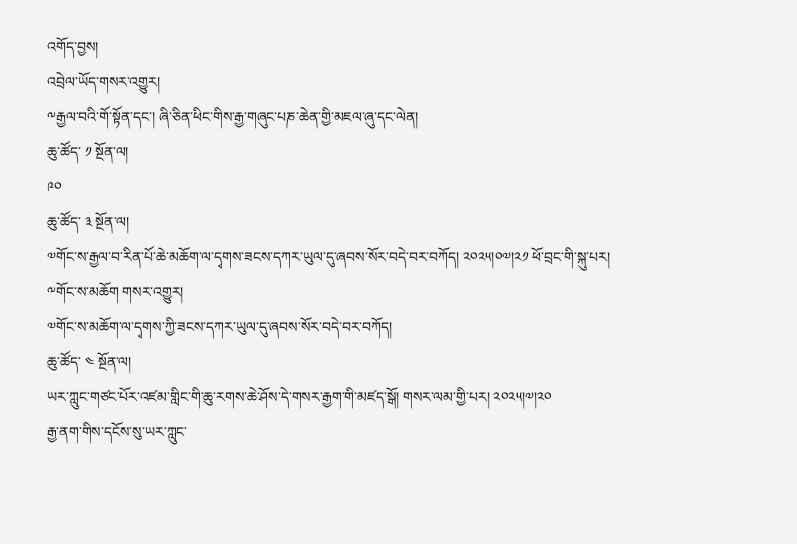འགོད་བྱས།
འབྲེལ་ཡོད་གསར་འགྱུར།
༸རྒྱལ་བའི་གོ་སྟོན་དང་། ཞི་ཅིན་ཕིང་གིས་རྒྱ་གཞུང་པཎ་ཆེན་གྱི་མཇལ་ཞུ་དང་ལེན།
ཆུ་ཚོད་ ༡ སྔོན་ལ།
༩༠
ཆུ་ཚོད་ ༣ སྔོན་ལ།
༧གོང་ས་རྒྱལ་བ་རིན་པོ་ཆེ་མཆོག་ལ་དྭགས་ཟངས་དཀར་ཡུལ་དུ་ཞབས་སོར་བདེ་བར་བཀོད། ༢༠༢༥།༠༧།༢༡ ཕོ་བྲང་གི་སྐུ་པར།
༸གོང་ས་མཆོག གསར་འགྱུར།
༧གོང་ས་མཆོག་ལ་དྭགས་ཀྱི་ཟངས་དཀར་ཡུལ་དུ་ཞབས་སོར་བདེ་བར་བཀོད།
ཆུ་ཚོད་ ༤ སྔོན་ལ།
ཡར་ཀླུང་གཙང་པོར་འཛམ་གླིང་གི་ཆུ་རགས་ཆེ་ཤོས་དེ་གསར་རྒྱག་གི་མཛད་སྒོ། གསར་ལམ་གྱི་པར། ༢༠༢༥།༧།༢༠
རྒྱ་ནག་གིས་དངོས་སུ་ཡར་ཀླུང་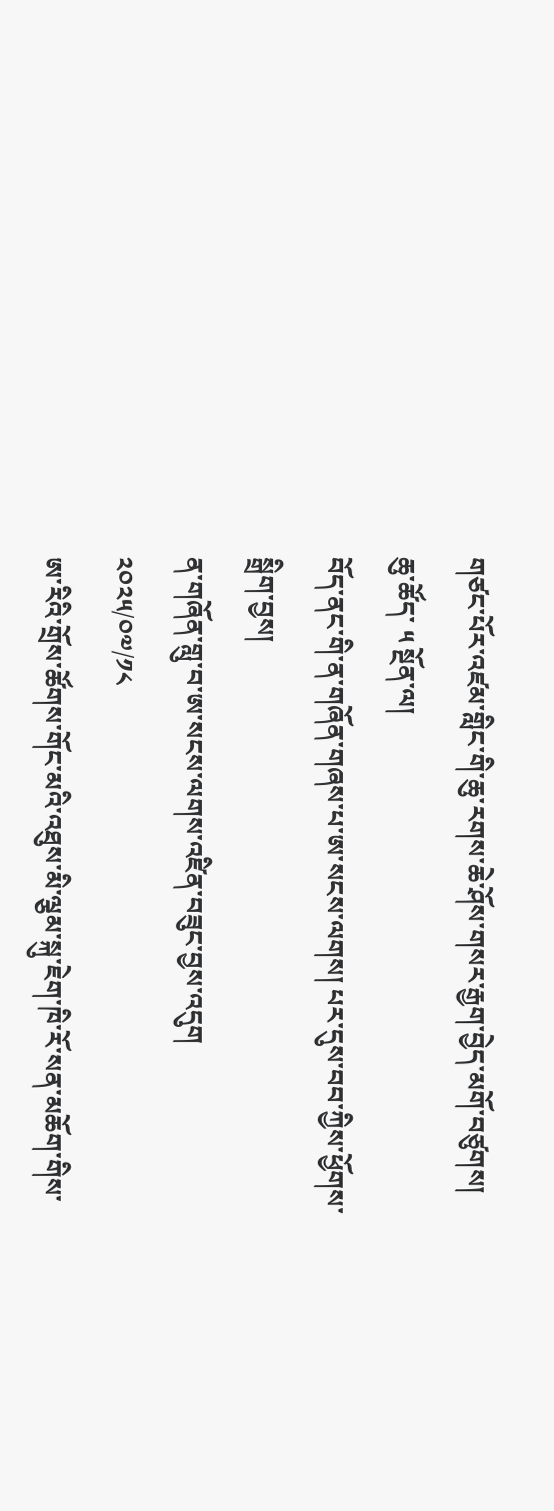གཙང་པོར་འཛམ་གླིང་གི་ཆུ་རགས་ཆེ་ཤོས་གསར་རྒྱག་བྱེད་མགོ་བཙུགས།
ཆུ་ཚོད་ ༥ སྔོན་ལ།
བོད་ནང་གི་ན་གཞོན་གཞས་པ་ཨ་སངས་ལགས། པར་དུས་བབ་ཀྱིས་ཕྱོགས་སྒྲིག་བྱས།
ན་གཞོན་གླུ་བ་ཨ་སངས་ལགས་འཛིན་བཟུང་བྱས་འདུག
༢༠༢༥/༠༧/༡༨
ཨ་རིའི་གྲོས་ཚོགས་གོང་མའི་འཐུས་མི་ལྕམ་སྐུ་ཇེག་ཁི་རོ་སན་མཆོག་གིས་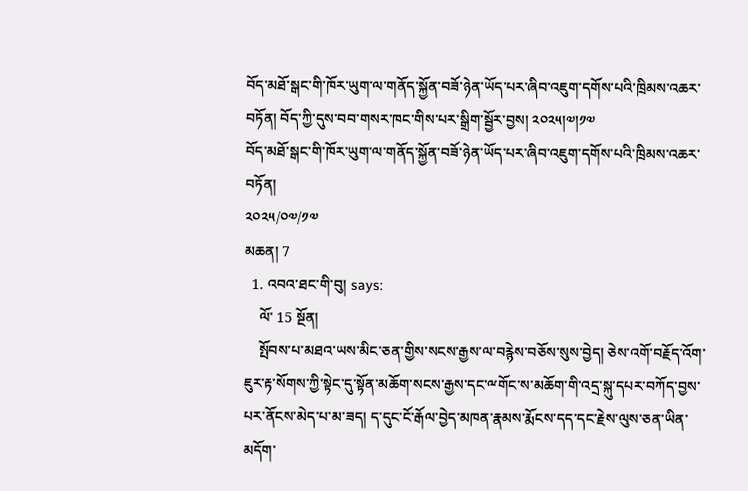བོད་མཐོ་སྒང་གི་ཁོར་ཡུག་ལ་གནོད་སྐྱོན་བཟོ་ཉེན་ཡོད་པར་ཞིབ་འཇུག་དགོས་པའི་ཁྲིམས་འཆར་བཏོན། བོད་ཀྱི་དུས་བབ་གསར་ཁང་གིས་པར་སྒྲིག་སྦྱོར་བྱས། ༢༠༢༥།༧།༡༧
བོད་མཐོ་སྒང་གི་ཁོར་ཡུག་ལ་གནོད་སྐྱོན་བཟོ་ཉེན་ཡོད་པར་ཞིབ་འཇུག་དགོས་པའི་ཁྲིམས་འཆར་བཏོན།
༢༠༢༥/༠༧/༡༧
མཆན། 7
  1. འབའ་ཐང་གི་བུ། says:
    ལོ་ 15 སྔོན།
    སྤོབས་པ་མཐའ་ཡས་མིང་ཅན་གྱིས་སངས་རྒྱས་ལ་བརྙེས་བཅོས་སུས་བྱེད། ཅེས་འགོ་བརྗོད་འོག་ཇུར་རྟ་སོགས་ཀྱི་སྟེང་དུ་སྟོན་མཆོག་སངས་རྒྱས་དང་ྋགོང་ས་མཆོག་གི་འདྲ་སྐུ་དཔར་བཀོད་བྱས་པར་ནོངས་མེད་པ་མ་ཟད། ད་དུང་ངོ་རྒོལ་བྱེད་མཁན་རྣམས་རྨོངས་དད་དང་རྗེས་ལུས་ཅན་ཡིན་མདོག་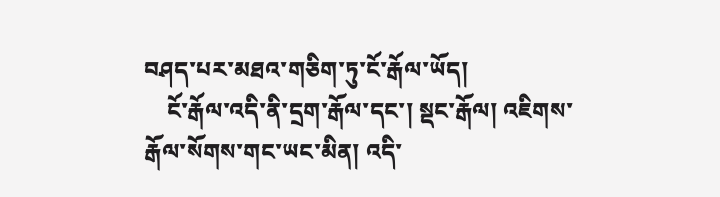བཤད་པར་མཐའ་གཅིག་ཏུ་ངོ་རྒོལ་ཡོད།
    ངོ་རྒོལ་འདི་ནི་དྲག་རྒོལ་དང་། སྡང་རྒོལ། འཇིགས་རྒོལ་སོགས་གང་ཡང་མིན། འདི་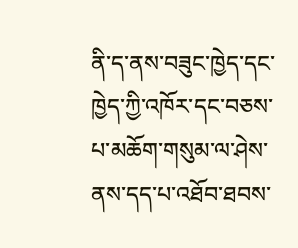ནི་ད་ནས་བཟུང་ཁྱེད་དང་ཁྱེད་ཀྱི་འཁོར་དང་བཅས་པ་མཆོག་གསུམ་ལ་ཤེས་ནས་དད་པ་འཐོབ་ཐབས་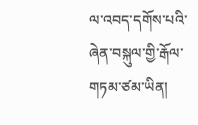ལ་འབད་དགོས་པའི་ཞེན་བསྐུལ་གྱི་རྒོལ་གཏམ་ཙམ་ཡིན།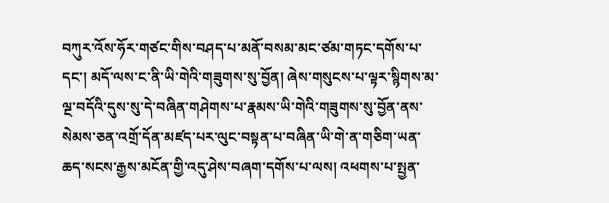བཀུར་འོས་ཧོར་གཙང་གིས་བཤད་པ་མནོ་བསམ་མང་ཙམ་གཏང་དགོས་པ་དང་། མདོ་ལས་ང་ནི་ཡི་གེའི་གཟུགས་སུ་བྱོན། ཞེས་གསུངས་པ་ལྟར་སྙིགས་མ་ལྔ་བདོའི་དུས་སུ་དེ་བཞིན་གཤེགས་པ་རྣམས་ཡི་གེའི་གཟུགས་སུ་བྱོན་ནས་སེམས་ཅན་འགྲོ་དོན་མཛད་པར་ལུང་བསྟན་པ་བཞིན་ཡི་གེ་ན་གཅིག་ཡན་ཆད་སངས་རྒྱས་མངོན་གྱི་འདུ་ཤེས་བཞག་དགོས་པ་ལས། འཕགས་པ་སྤྱན་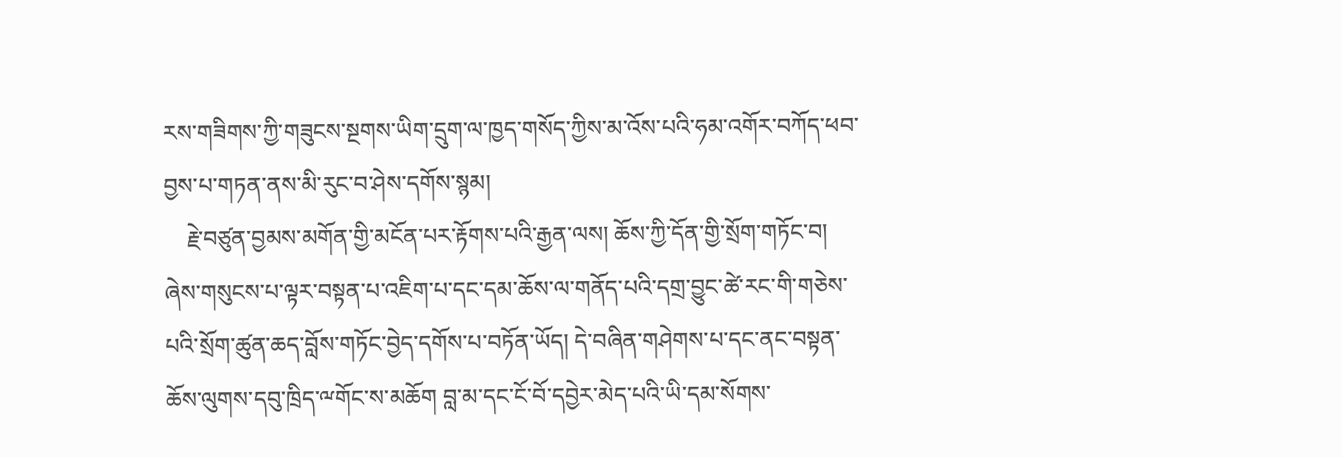རས་གཟིགས་ཀྱི་གཟུངས་སྔགས་ཡིག་དྲུག་ལ་ཁྱད་གསོད་ཀྱིས་མ་འོས་པའི་ཧམ་འགོར་བཀོད་ཕབ་བྱས་པ་གཏན་ནས་མི་རུང་བ་ཤེས་དགོས་སྙམ།
    རྗེ་བཙུན་བྱམས་མགོན་གྱི་མངོན་པར་རྟོགས་པའི་རྒྱན་ལས། ཆོས་ཀྱི་དོན་གྱི་སྲོག་གཏོང་བ། ཞེས་གསུངས་པ་ལྟར་བསྟན་པ་འཇིག་པ་དང་དམ་ཆོས་ལ་གནོད་པའི་དགྲ་བྱུང་ཚེ་རང་གི་གཅེས་པའི་སྲོག་ཚུན་ཆད་བློས་གཏོང་བྱེད་དགོས་པ་བཏོན་ཡོད། དེ་བཞིན་གཤེགས་པ་དང་ནང་བསྟན་ཆོས་ལུགས་དབུ་ཁྲིད་ྋགོང་ས་མཆོག བླ་མ་དང་ངོ་བོ་དབྱེར་མེད་པའི་ཡི་དམ་སོགས་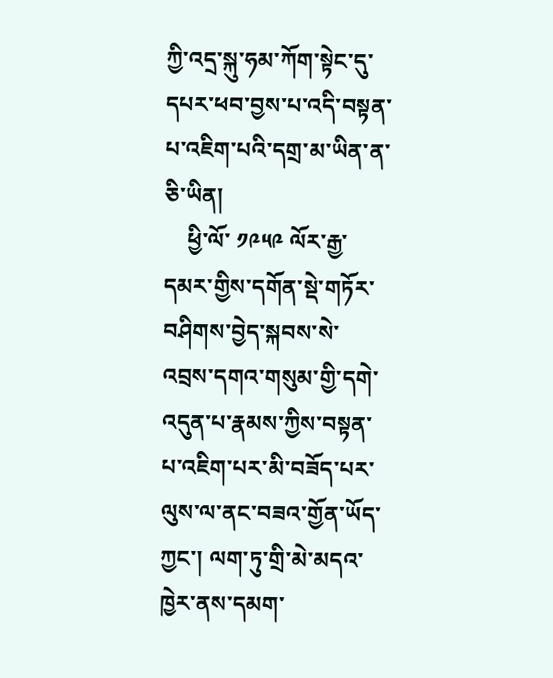ཀྱི་འདྲ་སྐུ་ཧམ་ཀོག་སྟེང་དུ་དཔར་ཕབ་བྱས་པ་འདི་བསྟན་པ་འཇིག་པའི་དགྲ་མ་ཡིན་ན་ཅི་ཡིན།
    ཕྱི་ལོ་ ༡༩༥༩ ལོར་རྒྱ་དམར་གྱིས་དགོན་སྡེ་གཏོར་བཤིགས་བྱེད་སྐབས་སེ་འབྲས་དགའ་གསུམ་གྱི་དགེ་འདུན་པ་རྣམས་ཀྱིས་བསྟན་པ་འཇིག་པར་མི་བཟོད་པར་ལུས་ལ་ནང་བཟའ་གྱོན་ཡོད་ཀྱང་། ལག་ཏུ་གྲི་མེ་མདའ་ཁྱེར་ནས་དམག་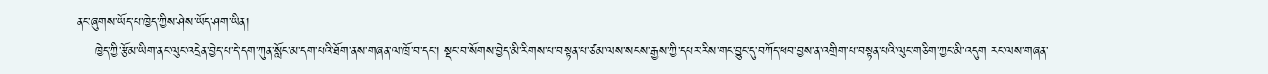ནང་ཞུགས་ཡོད་པ་ཁྱེད་ཀྱིས་ཤེས་ཡོད་ཤག་ཡིན།
    ཁྱེད་ཀྱི་རྩོམ་ཡིག་ནང་ལུང་འདྲེན་བྱེད་པ་དེ་དག་ཀུན་སློང་མ་དག་པའི་ཐོག་ནས་གཞན་ལ་ཁྲོ་བ་དང་། སྡང་བ་སོགས་བྱེད་མི་རིགས་པ་བསྟན་པ་ཙམ་ལས་སངས་རྒྱས་ཀྱི་དཔར་རིས་གང་བྱུང་དུ་བཀོད་ཕབ་བྱས་ན་འགྲིག་པ་བསྟན་པའི་ལུང་གཅིག་ཀྱང་མི་འདུག རང་ལས་གཞན་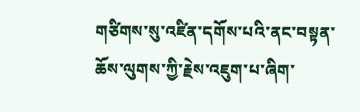གཙིགས་སུ་འཛིན་དགོས་པའི་ནང་བསྟན་ཆོས་ལུགས་ཀྱི་རྗེས་འཇུག་པ་ཞིག་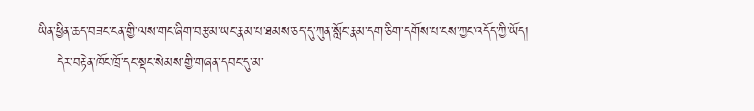ཡིན་ཕྱིན་ཆད་བཟང་ངན་གྱི་ལས་གང་ཞིག་བརྩམ་ཡང་རྣམ་པ་ཐམས་ཅད་དུ་ཀུན་སློང་རྣམ་དག་ཅིག་དགོས་པ་ངས་ཀྱང་འདོད་ཀྱི་ཡོད།
    དེར་བརྟེན་ཁོང་ཁྲོ་དང་སྡང་སེམས་གྱི་གཞན་དབང་དུ་མ་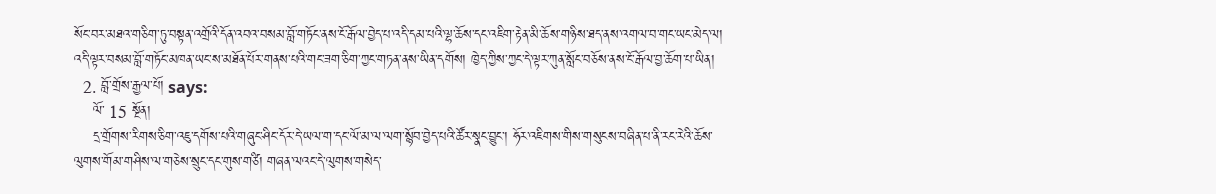སོང་བར་མཐའ་གཅིག་ཏུ་བསྟན་འགྲོའི་དོན་འབའ་བསམ་བློ་གཏོང་ནས་ངོ་རྒོལ་བྱེད་པ་འདི་དམ་པའི་ལྷ་ཆོས་དང་འཇིག་རྟེན་མི་ཆོས་གཉིས་ཐད་ནས་འགལ་བ་གང་ཡང་མེད་ལ། འདི་ལྟར་བསམ་བློ་གཏོང་མཁན་ཡང་ས་མཐོན་པོར་གནས་པའི་གང་ཟག་ཅིག་ཀྱང་གཏན་ནས་ཡིན་དགོས། ཁྱེད་ཀྱིས་ཀྱང་དེ་ལྟར་ཀུན་སློང་བཅོས་ནས་ངོ་རྒོལ་བྱ་ཆོག་པ་ཡིན།
  2. བློ་གྲོས་རྒྱལ་པོ། says:
    ལོ་ 15 སྔོན།
    དྲ་གྲོགས་རིགས་ཅིག་འཇུ་དགོས་པའི་གཞུང་ཤིང་དོར་དེ་ཡལ་ག་དང་ལོ་མ་ལ་ལག་སྙོབ་བྱེད་པའི་ཚོར་སྣང་བྱུང་། ཧོར་འཇིགས་གིས་གསུངས་བཞིན་པ་ནི་རང་རེའི་ཆོས་ལུགས་གོམ་གཤིས་ལ་གཅེས་སྲུང་དང་གུས་གཙི། གཞན་ལའང་དེ་ལུགས་གསེད་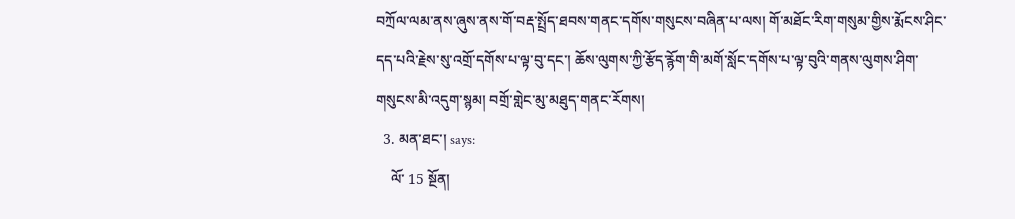བཀྲོལ་ལམ་ནས་ཞུས་ནས་གོ་བརྡ་སྤྲོད་ཐབས་གནང་དགོས་གསུངས་བཞིན་པ་ལས། གོ་མཐོང་རིག་གསུམ་གྱིས་རྨོངས་ཤིང་དད་པའི་རྗེས་སུ་འགྲོ་དགོས་པ་ལྟ་བུ་དང་། ཆོས་ལུགས་ཀྱི་རྩོད་རྙོག་གི་མགོ་སློང་དགོས་པ་ལྟ་བུའི་གནས་ལུགས་ཤིག་གསུངས་མི་འདུག་སྙམ། བགྲོ་གླེང་མུ་མཐུད་གནང་རོགས།
  3. མན་ཐང་། says:
    ལོ་ 15 སྔོན།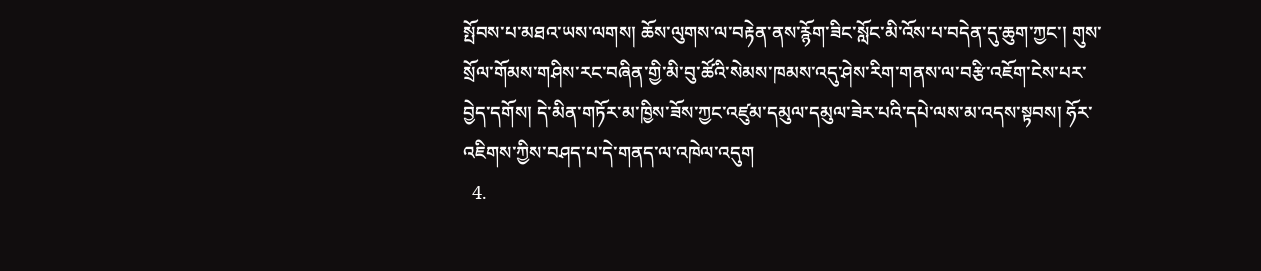སྤོབས་པ་མཐའ་ཡས་ལགས། ཆོས་ལུགས་ལ་བརྟེན་ནས་རྙོག་ཟིང་སློང་མི་འོས་པ་བདེན་དུ་ཆུག་ཀྱང་། གུས་སྲོལ་གོམས་གཤིས་རང་བཞིན་གྱི་མི་བུ་ཚོའི་སེམས་ཁམས་འདུ་ཤེས་རིག་གནས་ལ་བརྩི་འཇོག་ངེས་པར་བྱེད་དགོས། དེ་མིན་གཏོར་མ་ཁྱིས་ཟོས་ཀྱང་འཛུམ་དམུལ་དམུལ་ཟེར་པའི་དཔེ་ལས་མ་འདས་སྟབས། ཧོར་འཇིགས་ཀྱིས་བཤད་པ་དེ་གནད་ལ་འཁེལ་འདུག
  4.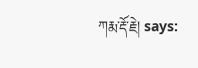ཀརྨ་རྡོ་རྗེ། says: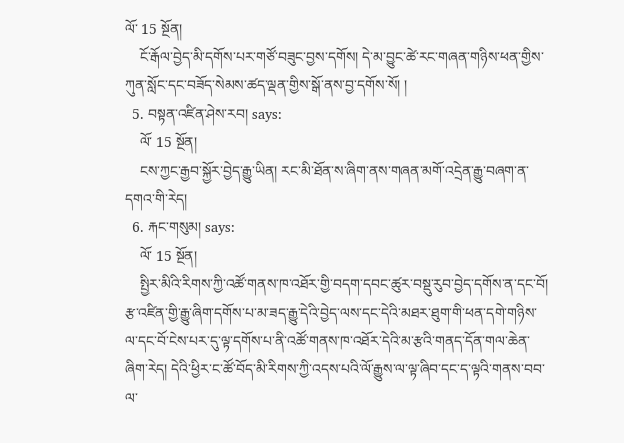ལོ་ 15 སྔོན།
    ངོ་རྒོལ་བྱེད་མི་དགོས་པར་གཙོ་བཟུང་བྱས་དགོས། དེ་མ་བྱུང་ཚེ་རང་གཞན་གཉིས་ཕན་གྱིས་ཀུན་སློང་དང་བཟོད་སེམས་ཚད་ལྡན་གྱིས་སྒོ་ནས་བྱ་དགོས་སོ། །
  5. བསྟན་འཛིན་ཤེས་རབ། says:
    ལོ་ 15 སྔོན།
    ངས་ཀྱང་རྒྱབ་སྐྱོར་བྱེད་རྒྱུ་ཡིན། རང་མི་ཐོན་ས་ཞིག་ནས་གཞན་མགོ་འདྲེན་རྒྱུ་བཞག་ན་དགའ་གི་རེད།
  6. རྐང་གསུམ། says:
    ལོ་ 15 སྔོན།
    སྤྱིར་མིའི་རིགས་ཀྱི་འཚོ་གནས་ཁ་འཐོར་གྱི་བདག་དབང་ཚུར་བསྡུ་རུབ་བྱེད་དགོས་ན་དང་བོ། རྩ་འཛིན་གྱི་རྒྱུ་ཞིག་དགོས་པ་མ་ཟད་རྒྱུ་དེའི་བྱེད་ལས་དང་དེའི་མཐར་ཐུག་གི་ཕན་དགེ་གཉིས་ལ་དང་བོ་ངེས་པར་དུ་ལྟ་དགོས་པ་ནི་འཚོ་གནས་ཁ་འཐོར་དེའི་མ་རྩའི་གནད་དོན་གལ་ཆེན་ཞིག་རེད། དེའི་ཕྱིར་ང་ཚོ་བོད་མི་རིགས་ཀྱི་འདས་པའི་ལོ་རྒྱུས་ལ་ལྟ་ཞིབ་དང་ད་ལྟའི་གནས་བབ་ལ་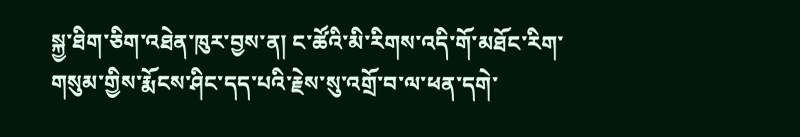སྐྱ་ཐིག་ཅིག་འཐེན་ཁུར་བྱས་ན། ང་ཚོའི་མི་རིགས་འདི་གོ་མཐོང་རིག་གསུམ་གྱིས་རྨོངས་ཤིང་དད་པའི་རྗེས་སུ་འགྲོ་བ་ལ་ཕན་དགེ་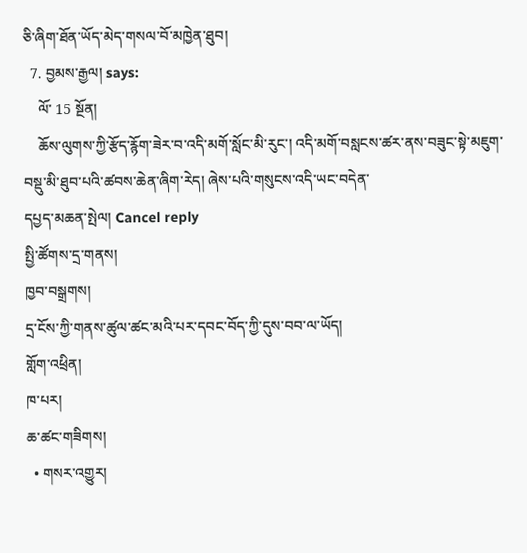ཅི་ཞིག་ཐོན་ཡོད་མེད་གསལ་བོ་མཁྱེན་ཐུབ།
  7. བྱམས་རྒྱལ། says:
    ལོ་ 15 སྔོན།
    ཆོས་ལུགས་ཀྱི་རྩོད་རྙོག་ཟེར་བ་འདི་མགོ་སློང་མི་རུང་། འདི་མགོ་བསླངས་ཚར་ནས་བཟུང་སྟེ་མཇུག་བསྡུ་མི་ཐུབ་པའི་ཚབས་ཆེན་ཞིག་རེད། ཞེས་པའི་གསུངས་འདི་ཡང་བདེན་
དཔྱད་མཆན་སྤེལ། Cancel reply
སྤྱི་ཚོགས་དྲ་གནས།
ཁྱབ་བསྒྲགས།
དྲ་ངོས་ཀྱི་གནས་ཚུལ་ཚང་མའི་པར་དབང་བོད་ཀྱི་དུས་བབ་ལ་ཡོད།
གློག་འཕྲིན།
ཁ་པར།
ཆ་ཚང་གཟིགས།
  • གསར་འགྱུར།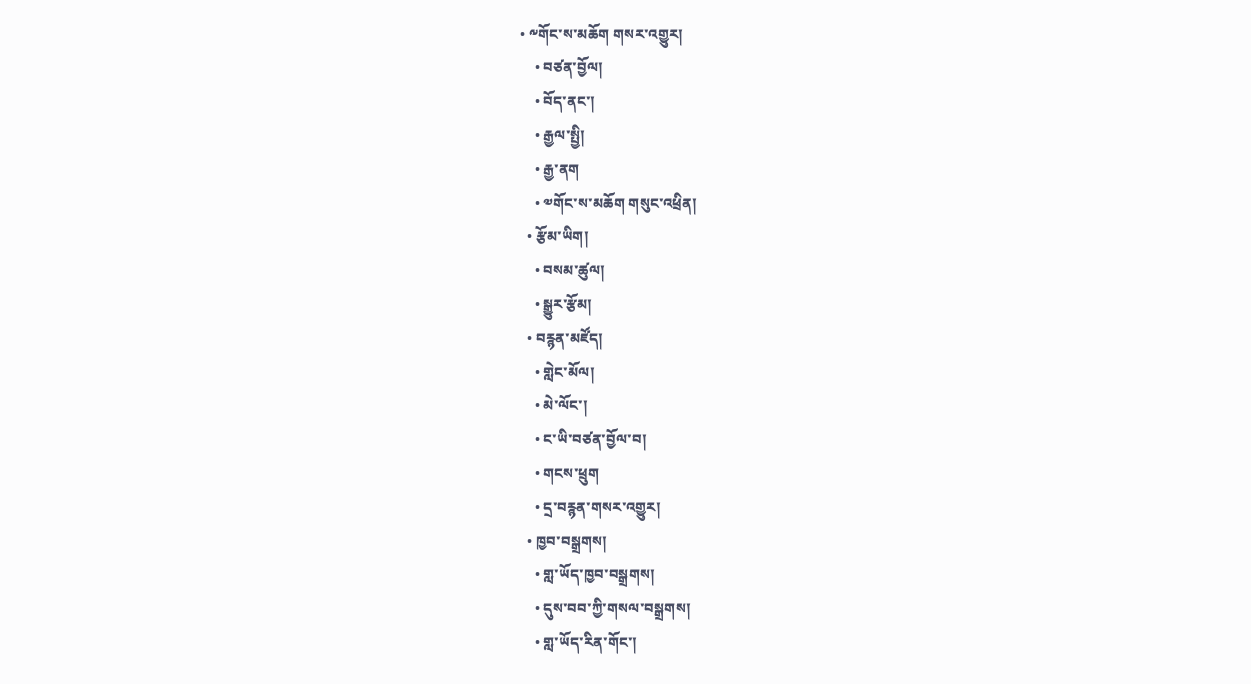• ༸གོང་ས་མཆོག གསར་འགྱུར།
    • བཙན་བྱོལ།
    • བོད་ནང་།
    • རྒྱལ་སྤྱི།
    • རྒྱ་ནག
    • ༧གོང་ས་མཆོག གསུང་འཕྲིན།
  • རྩོམ་ཡིག།
    • བསམ་ཚུལ།
    • སྒྱུར་རྩོམ།
  • བརྙན་མཛོད།
    • གླེང་མོལ།
    • མེ་ལོང་།
    • ང་ཡི་བཙན་བྱོལ་བ།
    • གངས་ཕྲུག
    • དྲ་བརྙན་གསར་འགྱུར།
  • ཁྱབ་བསྒྲགས།
    • གླ་ཡོད་ཁྱབ་བསྒྲགས།
    • དུས་བབ་ཀྱི་གསལ་བསྒྲགས།
    • གླ་ཡོད་རིན་གོང་།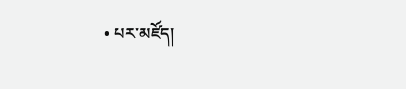• པར་མཛོད།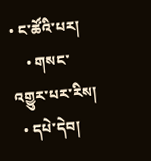• ང་ཚོའི་པར།
    • གསང་འགྱུར་པར་རིས།
  • དཔེ་དེབ།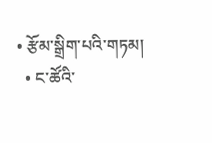• རྩོམ་སྒྲིག་པའི་གཏམ།
  • ང་ཚོའི་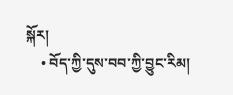སྐོར།
    • བོད་ཀྱི་དུས་བབ་ཀྱི་བྱུང་རིམ།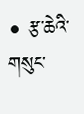• རྩ་ཆེའི་གསུང་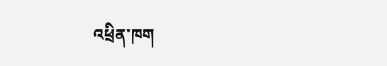འཕྲིན་ཁག